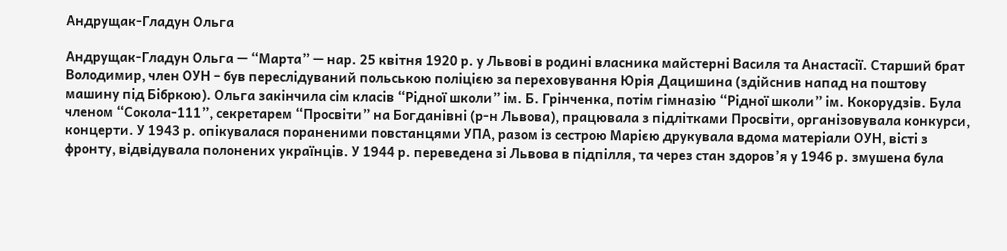Андрущак-Гладун Ольга

Андрущак-Гладун Ольга — “Марта” — нар. 25 квітня 1920 р. у Львові в родині власника майстерні Василя та Анастасії. Старший брат Володимир, член ОУН – був переслідуваний польською поліцією за переховування Юрія Дацишина (здійснив напад на поштову машину під Бібркою). Ольга закінчила сім класів “Рідної школи” ім. Б. Грінченка, потім гімназію “Рідної школи” ім. Кокорудзів. Була членом “Сокола-111”, секретарем “Просвіти” на Богданівні (р-н Львова), працювала з підлітками Просвіти, організовувала конкурси, концерти. У 1943 р. опікувалася пораненими повстанцями УПА, разом із сестрою Марією друкувала вдома матеріали ОУН, вісті з фронту, відвідувала полонених українців. У 1944 р. переведена зі Львова в підпілля, та через стан здоров’я у 1946 р. змушена була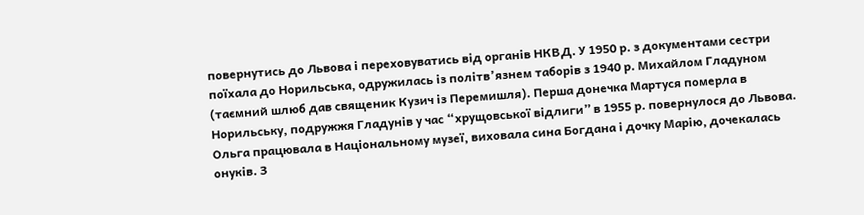повернутись до Львова і переховуватись від органів НКВД. У 1950 р. з документами сестри поїхала до Норильська, одружилась із політв’язнем таборів з 1940 р. Михайлом Гладуном (таємний шлюб дав священик Кузич із Перемишля). Перша донечка Мартуся померла в Норильську, подружжя Гладунів у час “хрущовської відлиги” в 1955 р. повернулося до Львова. Ольга працювала в Національному музеї, виховала сина Богдана і дочку Марію, дочекалась онуків. З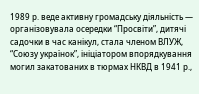1989 р. веде активну громадську діяльність — організовувала осередки “Просвіти”, дитячі садочки в час канікул, стала членом ВЛУЖ, “Союзу українок”, ініціатором впорядкування могил закатованих в тюрмах НКВД в 1941 р.,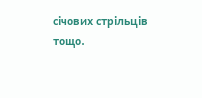січових стрільців тощо.